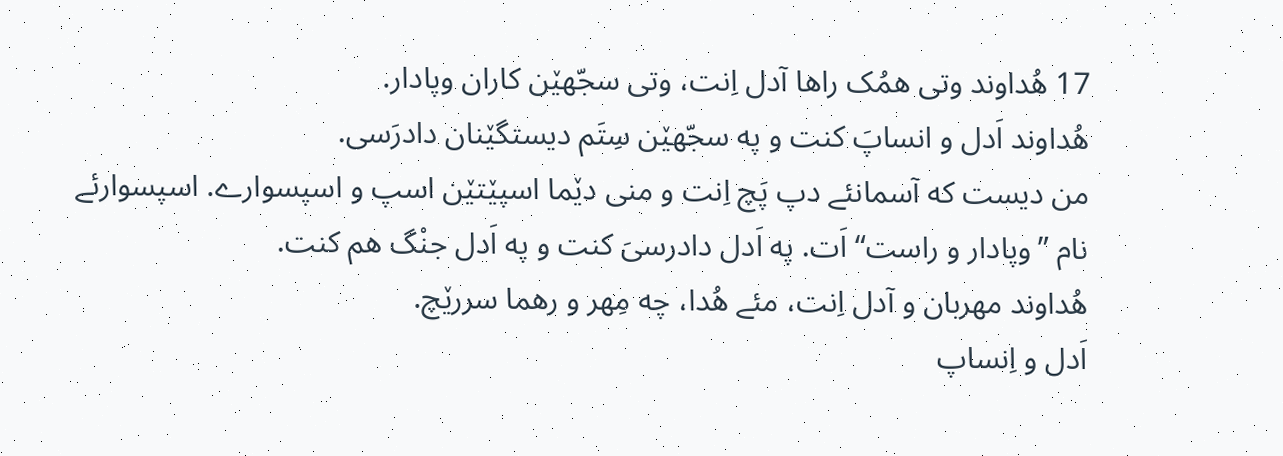17 هُداوند وتی همُک راها آدل اِنت، وتی سجّهێن کاران وپادار.
هُداوند اَدل و انساپَ کنت و په سجّهێن سِتَم دیستگێنان دادرَسی.
من دیست که آسمانئے دپ پَچ اِنت و منی دێما اسپێتێن اسپ و اسپسوارے. اسپسوارئے نام ”وپادار و راست“ اَت. په اَدل دادرسیَ کنت و په اَدل جنْگ هم کنت.
هُداوند مهربان و آدل اِنت، مئے هُدا، چه مِهر و رهما سررێچ.
اَدل و اِنساپ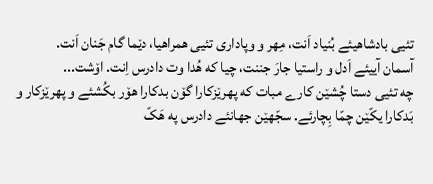تئیی بادشاهیئے بُنیاد اَنت، مِهر و وپاداری تئیی همراهیا، دێما گام جَنان اَنت.
آسمان آییئے اَدل و راستیا جارَ جننت، چیا که هُدا وت دادرس اِنت. اۆشت...
چه تئیی دستا چُشێن کارے مبات که پهرێزکارا گۆن بدکارا هۆر بکُشئے و پهرێزکار و بَدکارا یکّێن چمّا بِچارئے. سجّهێن جهانئے دادرس په هَکّ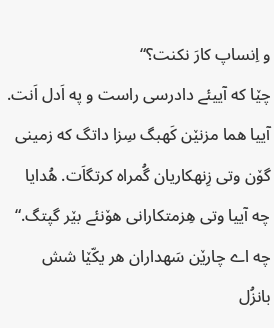و اِنساپ کارَ نکنت؟“
چێا که آییئے دادرسی راست و په اَدل اَنت. آییا هما مزنێن کَهبگ سِزا داتگ که زمینی گۆن وتی زِنهکاریان گُمراه کرتگاَت. هُدایا چه آییا وتی هِزمتکارانی هۆنئے بێر گپتگ.“
چه اے چارێن سَهداران هر یکّێا شش بانزُل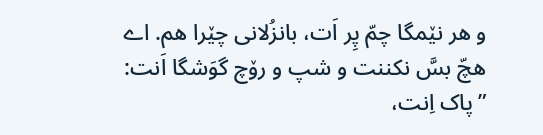و هر نێمگا چمّ پِر اَت، بانزُلانی چێرا هم. اے هچّ بسَّ نکننت و شپ و رۆچ گوَشگا اَنت: ”پاک اِنت،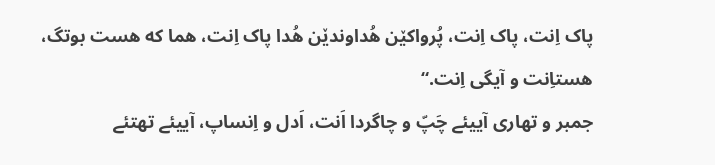پاک اِنت، پاک اِنت، پُرواکێن هُداوندێن هُدا پاک اِنت، هما که هست بوتگ، هستاِنت و آیگی اِنت.“
جمبر و تهاری آییئے چَپّ و چاگردا اَنت، اَدل و اِنساپ، آییئے تهتئے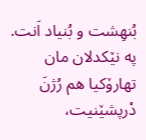بُنهِشت و بُنیاد اَنت.
په نێکدلان مان تهارۆکیا هم رُژنَ دْرپشێنیت،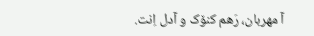آ مهربان، رَهم کنۆک و آدل اِنت.